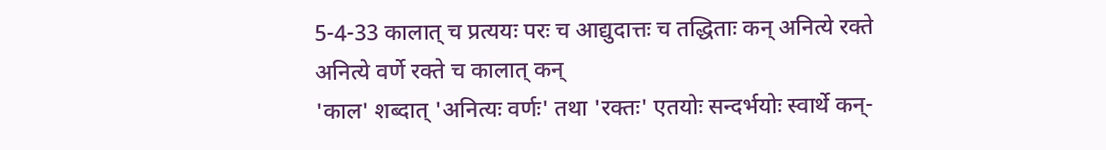5-4-33 कालात् च प्रत्ययः परः च आद्युदात्तः च तद्धिताः कन् अनित्ये रक्ते
अनित्ये वर्णे रक्ते च कालात् कन्
'काल' शब्दात् 'अनित्यः वर्णः' तथा 'रक्तः' एतयोः सन्दर्भयोः स्वार्थे कन्-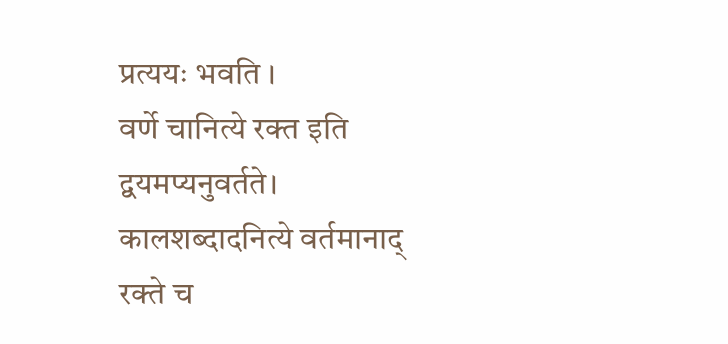प्रत्ययः भवति ।
वर्णे चानित्ये रक्त इति द्वयमप्यनुवर्तते। कालशब्दादनित्ये वर्तमानाद् रक्ते च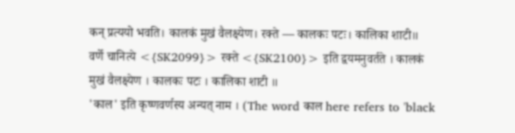कन् प्रत्ययो भवति। कालकं मुखं वैलक्ष्येण। रक्ते — कालकः पटः। कालिका शाटी॥
वर्णे चानित्ये <{SK2099}> रक्ते <{SK2100}> इति द्वयमनुवर्तते । कालकं मुखं वैलक्ष्येण । कालकः पटः । कालिका शाटी ॥
'काल' इति कृष्णवर्णस्य अन्यत् नाम । (The word काल here refers to 'black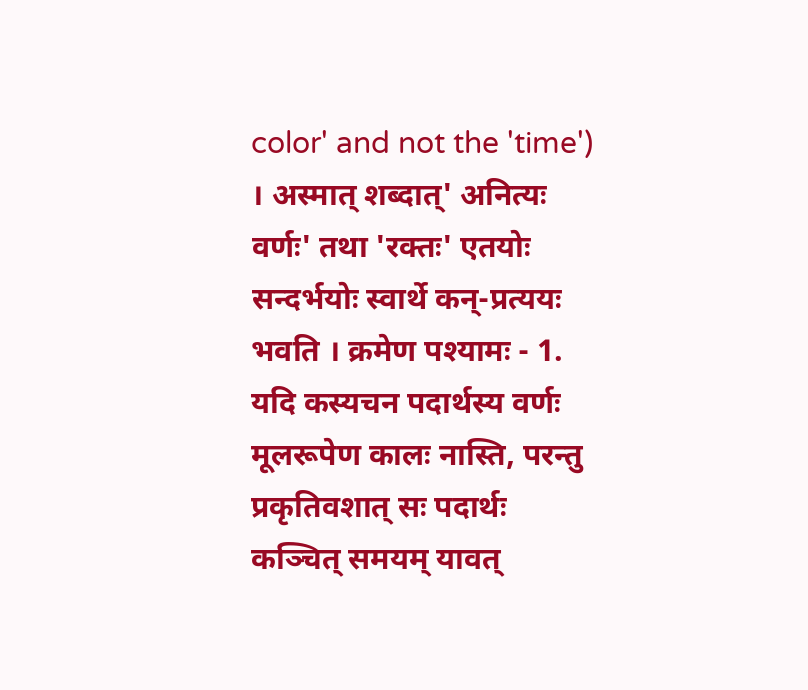color' and not the 'time') । अस्मात् शब्दात्' अनित्यः वर्णः' तथा 'रक्तः' एतयोः सन्दर्भयोः स्वार्थे कन्-प्रत्ययः भवति । क्रमेण पश्यामः - 1. यदि कस्यचन पदार्थस्य वर्णः मूलरूपेण कालः नास्ति, परन्तु प्रकृतिवशात् सः पदार्थः कञ्चित् समयम् यावत्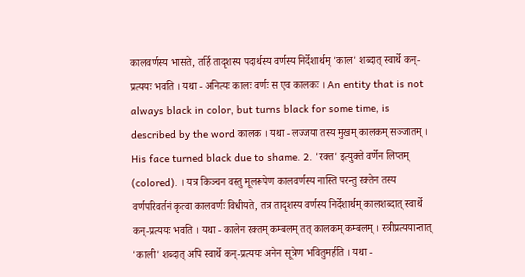कालवर्णस्य भासते, तर्हि तादृशस्य पदार्थस्य वर्णस्य निर्देशार्थम् 'काल' शब्दात् स्वार्थे कन्-प्रत्ययः भवति । यथा - अनित्यः कालः वर्णः स एव कालकः । An entity that is not always black in color, but turns black for some time, is described by the word कालक । यथा - लज्जया तस्य मुखम् कालकम् सञ्जातम् । His face turned black due to shame. 2. 'रक्त' इत्युक्ते वर्णेन लिप्तम् (colored). । यत्र किञ्चन वस्तु मूलरूपेण कालवर्णस्य नास्ति परन्तु रक्तेन तस्य वर्णपरिवर्तनं कृत्वा कालवर्णः विधीयते, तत्र तादृशस्य वर्णस्य निर्देशार्थम् कालशब्दात् स्वार्थे कन्-प्रत्ययः भवति । यथा - कालेन रक्तम् कम्बलम् तत् कालकम् कम्बलम् । स्त्रीप्रत्ययान्तात् 'काली' शब्दात् अपि स्वार्थे कन्-प्रत्ययः अनेन सूत्रेण भवितुमर्हति । यथा -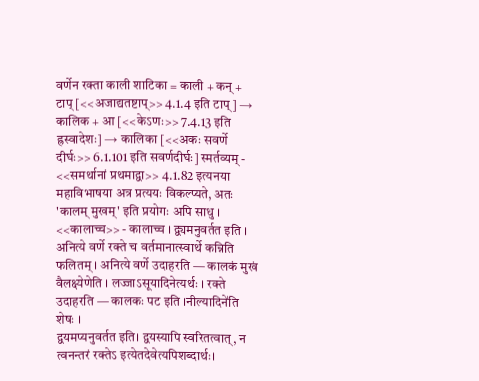वर्णेन रक्ता काली शाटिका = काली + कन् + टाप् [<<अजाद्यतष्टाप्>> 4.1.4 इति टाप्] → कालिक + आ [<<केऽणः>> 7.4.13 इति ह्रस्वादेशः] → कालिका [<<अकः सवर्णे दीर्घः>> 6.1.101 इति सवर्णदीर्घः] स्मर्तव्यम् - <<समर्थानां प्रथमाद्वा>> 4.1.82 इत्यनया महाविभाषया अत्र प्रत्ययः विकल्प्यते, अतः 'कालम् मुखम्' इति प्रयोगः अपि साधु ।
<<कालाच्च>> - कालाच्च । द्व्यमनुवर्तत इति । अनित्ये वर्णे रक्ते च वर्तमानात्स्वार्थे कन्निति फलितम् । अनित्ये वर्णे उदाहरति — कालकं मुखं वैलक्ष्येणेति । लज्जाऽसूयादिनेत्यर्थः । रक्ते उदाहरति — कालकः पट इति ।नील्यादिने॑ति शेषः ।
द्वयमप्यनुवर्तत इति। द्वयस्यापि स्वरितत्वात्, न त्वनन्तरं रक्तेऽ इत्येतदेवेत्यपिशब्दार्थः।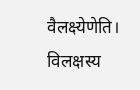वैलक्ष्येणेति। विलक्षस्य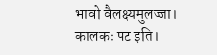भावो वैलक्ष्यमुलज्जा। कालकः पट इति।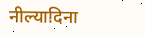नील्यादिना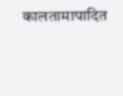कालतामापादित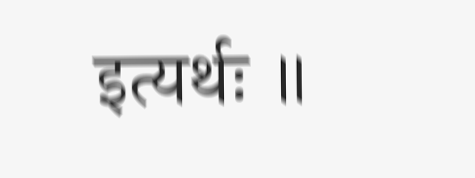इत्यर्थः ॥